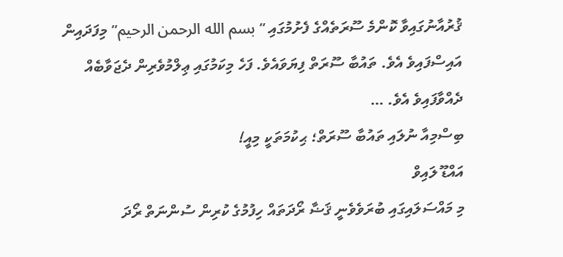ޤުރުއާނުގައިވާ ކޮންމެ ސޫރަތެއްގެ ފެށުމުގައި ”بسم الله الرحمن الرحيم” މިފަދައިން އައިސްފައިވެ އެވެ. ތައުބާ ސޫރަތް ފިޔަވައެވެ. ފަހެ މިކަމުގައި ޢިލްމުވެރިން ދެޖަވާބެއް ދެއްވާފައިވެ އެވެ. …
ބިސްމިއާ ނުލައި ތައުބާ ސޫރަތް؛ ޙިކުމަތަކީ މިއީ!
އައްޑޫ ލައިވް
މި މައްސަލައިގައި ބުރަވެވެނީ ޤަޟާ ރޯދަތައް ހިފުމުގެ ކުރިން ސުންނަތް ރޯދަ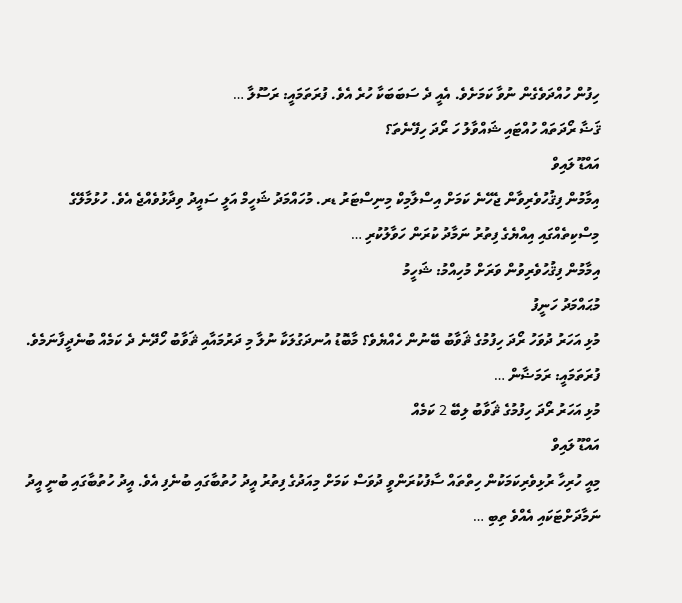ހިފުން ހުއްދަވެގެން ނުވާ ކަމަށެވެ. އެއީ ދެ ސަބަބަކާ ހުރެ އެވެ. ފުރަތަމައީ: ރަސޫލާ …
ޤަޟާ ރޯދަތައް ހުއްޓައި ޝައްވާލު ހަ ރޯދަ ހިފޭނެތަ؟
އައްޑޫ ލައިވް
އިމާމުން ފިޤުހުވެރިވާން ޖެހޭނެ ކަމަށް އިސްލާމިކް މިނިސްޓަރު ޑރ. މުހައްމަދު ޝަހީމް އަލީ ސައީދު ވިދާޅުވެއްޖެ އެވެ. ހުޅުމާލޭގެ މިސްކިތެއްގައި އިއްޔެގެ ފިތުރު ނަމާދު ކުރަން ހަވާލުކުރި …
އިމާމުން ފިޤުހުވެރިވުން ވަރަށް މުހިއްމު: ޝަހީމު
މުޙައްމަދު ހަނީފު
މުޅި އަހަރު ދުވަހު ރޯދަ ހިފުމުގެ ޘަވާބު ބޭނުން ހެއްޔެވެ؟ މާބޮޑު އުނދަގުލަކާ ނުލާ މި ދަރުމައާއި ޘަވާބު ހޯދޭނެ ދެ ކަމެއް ބުނެދީފާނަމެވެ. ފުރަތަމައީ: ރަމަޟާން …
މުޅި އަހަރު ރޯދަ ހިފުމުގެ ޘަވާބު ލިބޭ 2 ކަމެއް
އައްޑޫ ލައިވް
މިއީ ހުރިހާ ރުޅިވެރިކަމަކުން ހިތްތައް ސާފުކުރަންވީ ދުވަސް ކަމަށް މިއަދުގެ ފިތުރު އީދު ހުތުބާގައި ބުނެފި އެވެ. އީދު ހުތުބާގައި ބުނީ އީދު ނަމާދަށްޓަކައި އެއްވެ ތިބި …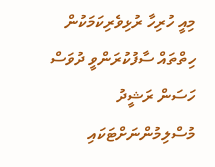މިއީ ހުރިހާ ރުޅިވެރިކަމަކުން ހިތްތައް ސާފުކުރަންވީ ދުވަސް
ހަސަން ރަޝީދު
މުސްލިމުންނަށްޓަކައި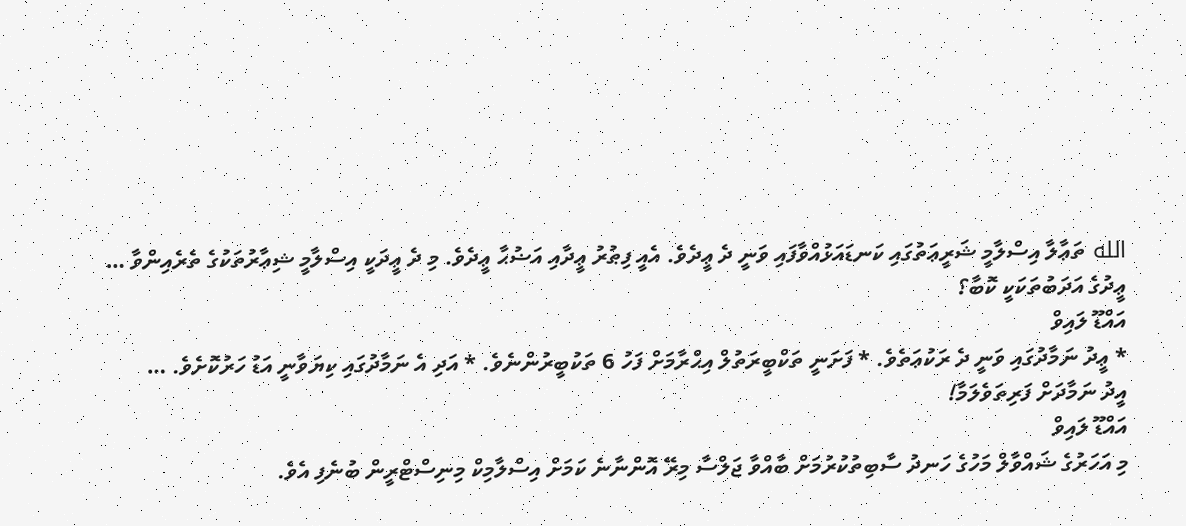الله ތަޢާލާ އިސްލާމީ ޝަރީޢަތުގައި ކަނޑައަޅުއްވާފައި ވަނީ ދެ ޢީދެވެ. އެއީ ފިޠުރު ޢީދާއި އަޟުޙާ ޢީދެވެ. މި ދެ ޢީދަކީ އިސްލާމީ ޝިޢާރުތަކުގެ ތެރެއިންވާ …
ޢީދުގެ އަދަބުތަކަކީ ކޮބާ؟
އައްޑޫ ލައިވް
* ޢީދު ނަމާދުގައި ވަނީ ދެ ރަކުޢަތެވެ. * ފަށަނީ ތަކްބީރަތުލް އިޙްރާމަށް ފަހު 6 ތަކުބީރުންނެވެ. * އަދި އެ ނަމާދުގައި ކިޔަވާނީ އަޑު ހަރުކޮށެވެ. …
އީދު ނަމާދަށް ފަރިތަވެލަމާ!
އައްޑޫ ލައިވް
މި އަހަރުގެ ޝައްވާލް މަހުގެ ހަނދު ސާބިތުކުރުމަށް ބާއްވާ ޖަލްސާ މިރޭ އޮންނާނެ ކަމަށް އިސްލާމިކް މިނިސްޓްރީން ބުނެފި އެވެ.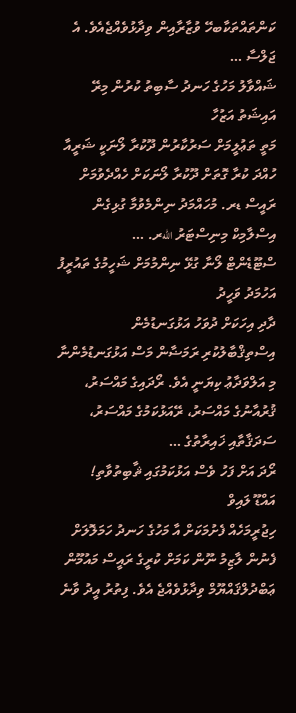ކަންތައްތަކާބހޭ ވުޒާރާއިން ވިދާޅުވެއްޖެއެވެ. އެ ޖަލްސާ …
ޝައްވާލު މަހުގެ ހަނދު ސާބިތު ކުރުން މިރޭ
އައިޝަތު އަޒުހާ
މަތީ ތަޢުލީމަށް ސަރުކާރުން ދޫކުރާ ލޯނަކީ ޝަރީއާ ހުއްދަ ކުރާ ގޮތަށް ދޫކުރާ ލޯނަކަށް ހެއްދެވުމަށް ރައީސް ޑރ. މުހައްމަދު ނިންމެވުމާ ގުޅިގެން އިސްލާމިކް މިނިސްޓަރު اللهރ. …
ސްޓޫޑެންޓް ލޯނާ ގުޅޭ ނިންމުމަށް ޝަހީމުގެ ތައުރީފު
އަހުމަދު ވަހީދު
ދާދި އިހަކަށް ދުވަހު އަޅުގަނޑުމެން އިސްތިޤްބާލުކުރި ރަމަޟާން މަސް އަޅުގަނޑުމެންނާ މި އަލްވަދާޢު ކިޔަނީ އެވެ. ރޯދައިގެ މައްސަރު، ޤުރުއާނުގެ މައްސަރު، ރޭއަޅުކަމުގެ މައްސަރު، ސަދަޤާތާއި ޚައިރާތުގެ …
ރޯދަ އަށް ފަހު ވެސް އަޅުކަމުގައި ޘާބިތުވާތި!
އައްޑޫ ލައިވް
ހިޖުރީމަހެއް ފެށުމަކަށް އާ މަހުގެ ހަނދު ހަމަލޮލަށް ފެނުން ލާޒިމު ނޫން ކަމަށް ކުރީގެ ރައީސް މައުމޫން ޢަބްދުލްޤައްޔޫމް ވިދާޅުވެއްޖެ އެވެ. ފިތުރު އީދު ވާނެ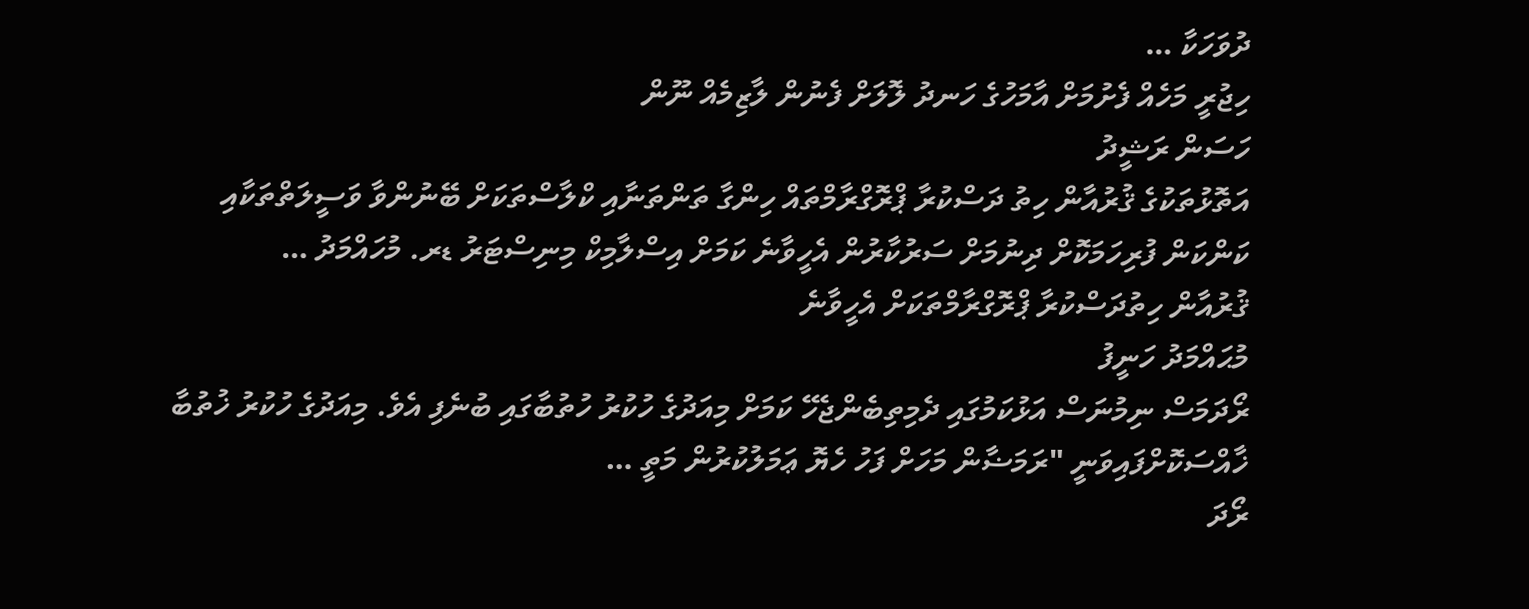ދުވަހަކާ …
ހިޖުރީ މަހެއް ފެށުމަށް އާމަހުގެ ހަނދު ލޮލަށް ފެނުން ލާޒިމެއް ނޫން
ހަސަން ރަޝީދު
އަތޮޅުތަކުގެ ޤުރުއާން ހިތު ދަސްކުރާ ޕްރޮގްރާމްތައް ހިންގާ ތަންތަނާއި ކްލާސްތަކަށް ބޭނުންވާ ވަސީލަތްތަކާއި ކަންކަން ފުރިހަމަކޮށް ދިނުމަށް ސަރުކާރުން އެހީވާނެ ކަމަށް އިސްލާމިކް މިނިސްޓަރު ޑރ. މުހައްމަދު …
ޤުރުއާން ހިތުދަސްކުރާ ޕްރޮގްރާމްތަކަށް އެހީވާނެ
މުޙައްމަދު ހަނީފު
ރޯދަމަސް ނިމުނަސް އަޅުކަމުގައި ދެމިތިބެންޖެހޭ ކަމަށް މިއަދުގެ ހުކުރު ހުތުބާގައި ބުނެފި އެވެ. މިއަދުގެ ހުކުރު ޚުތުބާ ޚާއްސަކޮށްފައިވަނީ "ރަމަޟާން މަހަށް ފަހު ހެޔޮ ޢަމަލުކުރުން މަތީ …
ރޯދަ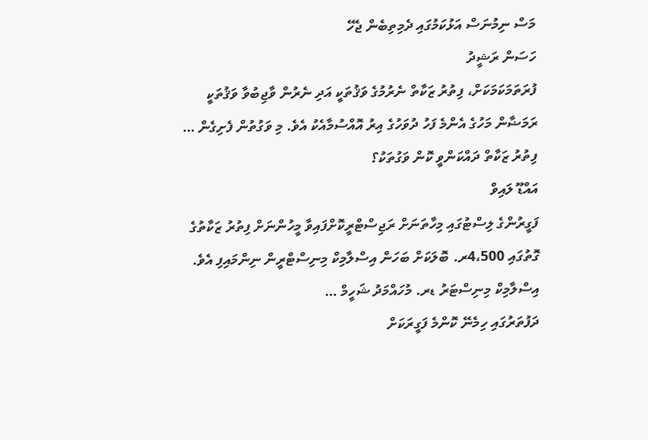މަސް ނިމުނަސް އަޅުކަމުގައި ދެމިތިބެން ޖެހޭ
ހަސަން ރަޝީދު
ފުރަތަމަކަމަކަށް، ފިތުރު ޒަކާތް ނެރުމުގެ ވަޤުތަކީ އަދި ނެރުން ވާޖިބުވާ ވަޤުތަކީ ރަމަޟާން މަހުގެ އެންމެ ފަހު ދުވަހުގެ އިރު އޮއްސުމާއެކު އެވެ. މި ވަގުތުން ފެށިގެން …
ފިތުރު ޒަކާތް ދައްކަންވީ ކޮން ވަގުތަކު؟
އައްޑޫ ލައިވް
ފަގީރުންގެ ލިސްޓުގައި މިހާތަނަށް ރަޖިސްޓްރީކޮށްފައިވާ މީހުންނަށް ފިތުރު ޒަކާތުގެ ގޮތުގައި 4،500ރ. ބޮލަކަށް ބަހަން އިސްލާމިކް މިނިސްޓްރީން ނިންމައިފި އެވެ. އިސްލާމިކް މިނިސްޓަރު ޑރ. މުހައްމަދު ޝަހީމް …
ދަފުތަރުގައި ހިމެނޭ ކޮންމެ ފަގީރަކަށް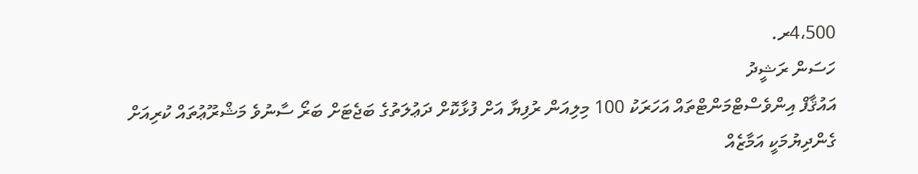4،500ރ.
ހަސަން ރަޝީދު
އައުޤާފް އިންވެސްޓްމަންޓްތައް އަހަރަކު 100 މިލިއަން ރުފިޔާ އަށް ފުޅާކޮށް ދަޢުލަތުގެ ބަޖެޓަށް ބަރޯ ސާނުވެ މަޝްރޫޢުތައް ކުރިއަށް ގެންދިޔުމަކީ އަމާޒެއް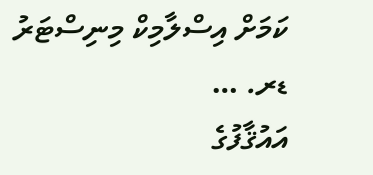ކަމަށް އިސްލާމިކް މިނިސްޓަރު ޑރ. …
އައުޤާފުގެ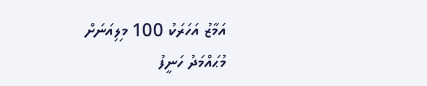އަމާޒު އަހަރަކު 100 މިލިއަނަށް
މުޙައްމަދު ހަނީފު